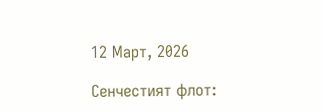12 Март, 2026

Сенчестият флот: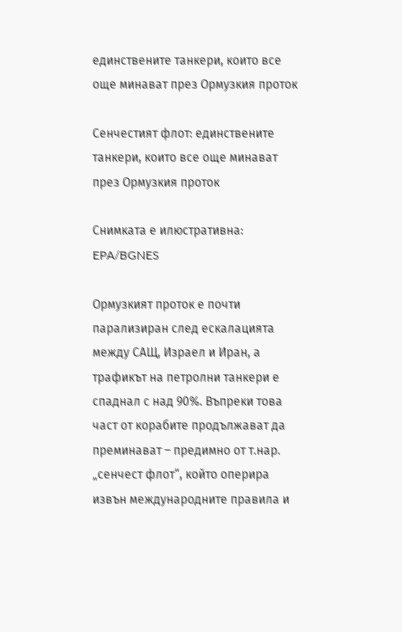единствените танкери, които все още минават през Ормузкия проток

Сенчестият флот: единствените танкери, които все още минават през Ормузкия проток

Снимката е илюстративна: EPA/BGNES

Ормузкият проток е почти парализиран след ескалацията между САЩ, Израел и Иран, а трафикът на петролни танкери е спаднал с над 90%. Въпреки това част от корабите продължават да преминават – предимно от т.нар. „сенчест флот“, който оперира извън международните правила и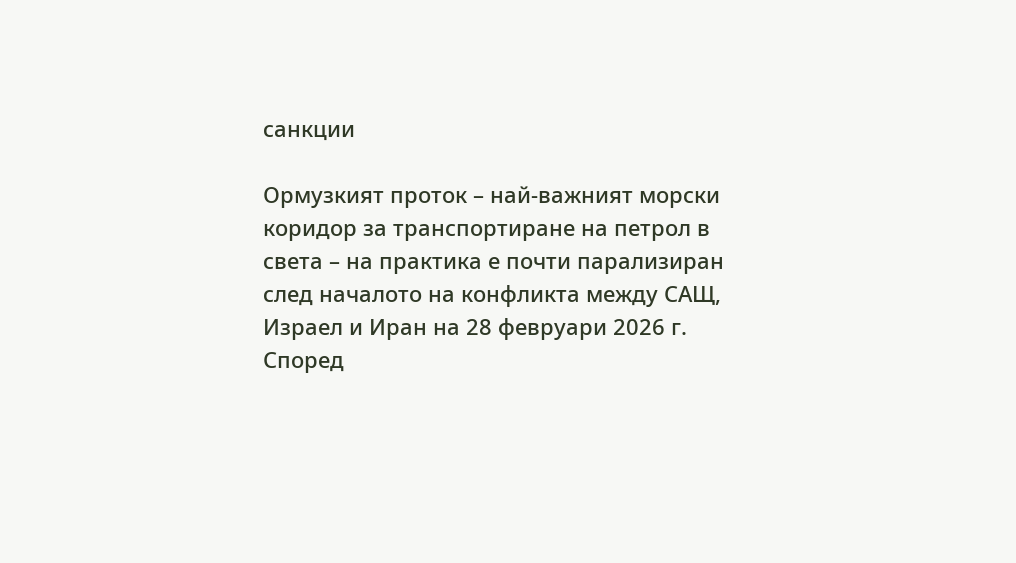санкции

Ормузкият проток – най-важният морски коридор за транспортиране на петрол в света – на практика е почти парализиран след началото на конфликта между САЩ, Израел и Иран на 28 февруари 2026 г. Според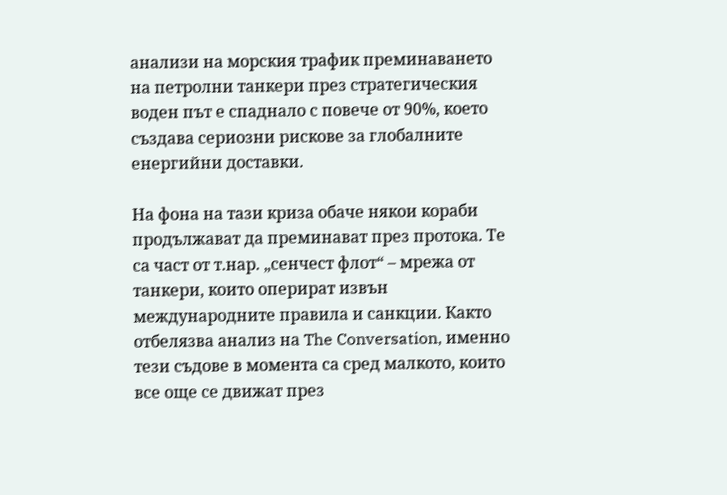анализи на морския трафик преминаването на петролни танкери през стратегическия воден път е спаднало с повече от 90%, което създава сериозни рискове за глобалните енергийни доставки.

На фона на тази криза обаче някои кораби продължават да преминават през протока. Те са част от т.нар. „сенчест флот“ – мрежа от танкери, които оперират извън международните правила и санкции. Както отбелязва анализ на The Conversation, именно тези съдове в момента са сред малкото, които все още се движат през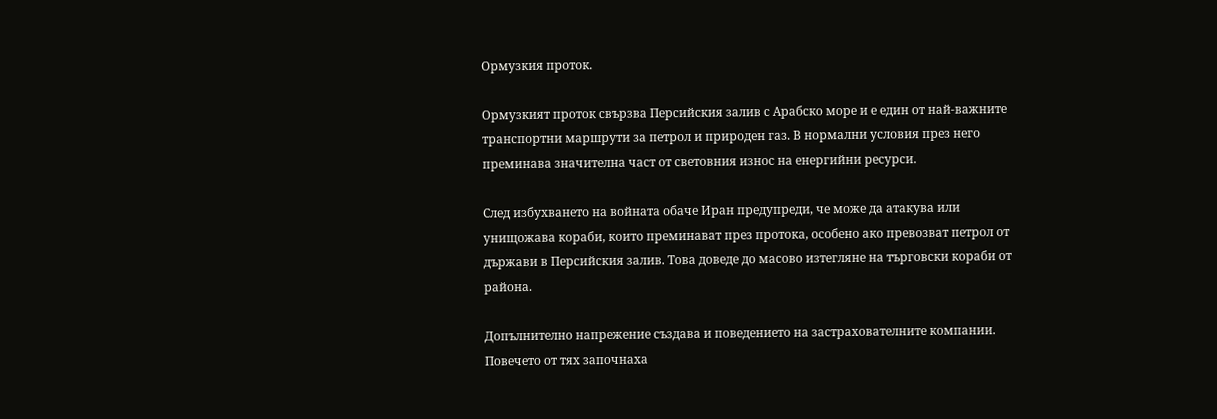Ормузкия проток.

Ормузкият проток свързва Персийския залив с Арабско море и е един от най-важните транспортни маршрути за петрол и природен газ. В нормални условия през него преминава значителна част от световния износ на енергийни ресурси.

След избухването на войната обаче Иран предупреди, че може да атакува или унищожава кораби, които преминават през протока, особено ако превозват петрол от държави в Персийския залив. Това доведе до масово изтегляне на търговски кораби от района.

Допълнително напрежение създава и поведението на застрахователните компании. Повечето от тях започнаха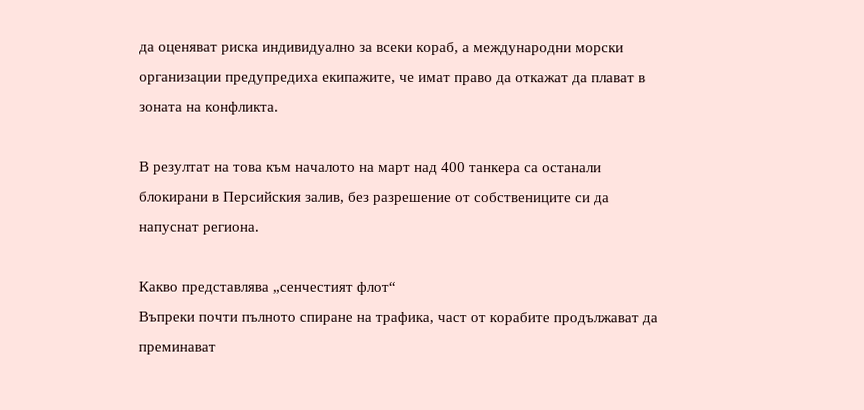да оценяват риска индивидуално за всеки кораб, а международни морски организации предупредиха екипажите, че имат право да откажат да плават в зоната на конфликта.

В резултат на това към началото на март над 400 танкера са останали блокирани в Персийския залив, без разрешение от собствениците си да напуснат региона.

Какво представлява „сенчестият флот“
Въпреки почти пълното спиране на трафика, част от корабите продължават да преминават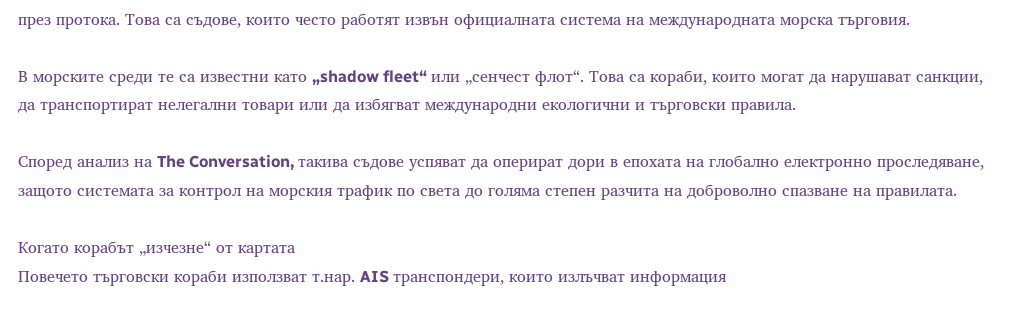през протока. Това са съдове, които често работят извън официалната система на международната морска търговия.

В морските среди те са известни като „shadow fleet“ или „сенчест флот“. Това са кораби, които могат да нарушават санкции, да транспортират нелегални товари или да избягват международни екологични и търговски правила.

Според анализ на The Conversation, такива съдове успяват да оперират дори в епохата на глобално електронно проследяване, защото системата за контрол на морския трафик по света до голяма степен разчита на доброволно спазване на правилата.

Когато корабът „изчезне“ от картата
Повечето търговски кораби използват т.нар. AIS транспондери, които излъчват информация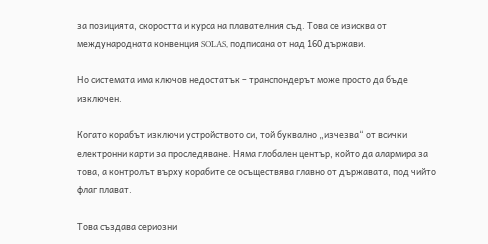за позицията, скоростта и курса на плавателния съд. Това се изисква от международната конвенция SOLAS, подписана от над 160 държави.

Но системата има ключов недостатък – транспондерът може просто да бъде изключен.

Когато корабът изключи устройството си, той буквално „изчезва“ от всички електронни карти за проследяване. Няма глобален център, който да алармира за това, а контролът върху корабите се осъществява главно от държавата, под чийто флаг плават.

Това създава сериозни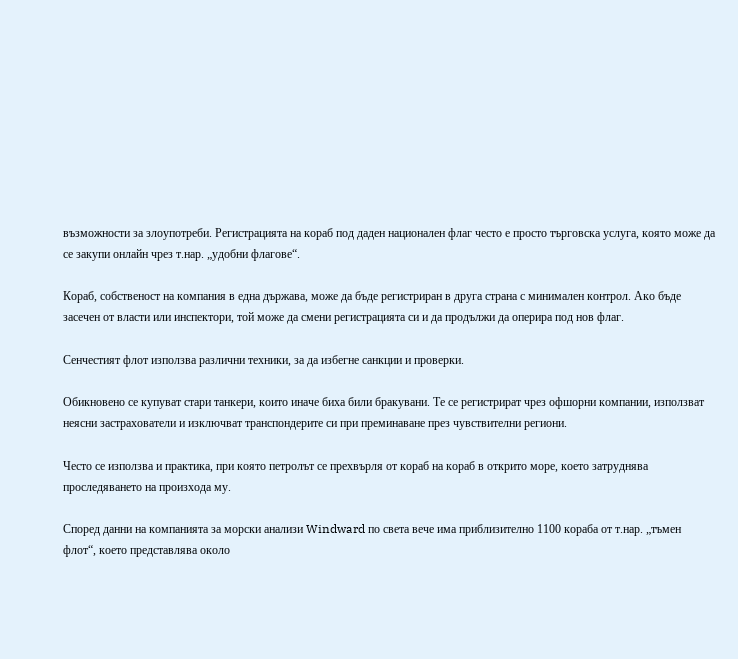възможности за злоупотреби. Регистрацията на кораб под даден национален флаг често е просто търговска услуга, която може да се закупи онлайн чрез т.нар. „удобни флагове“.

Кораб, собственост на компания в една държава, може да бъде регистриран в друга страна с минимален контрол. Ако бъде засечен от власти или инспектори, той може да смени регистрацията си и да продължи да оперира под нов флаг.

Сенчестият флот използва различни техники, за да избегне санкции и проверки.

Обикновено се купуват стари танкери, които иначе биха били бракувани. Те се регистрират чрез офшорни компании, използват неясни застрахователи и изключват транспондерите си при преминаване през чувствителни региони.

Често се използва и практика, при която петролът се прехвърля от кораб на кораб в открито море, което затруднява проследяването на произхода му.

Според данни на компанията за морски анализи Windward по света вече има приблизително 1100 кораба от т.нар. „тъмен флот“, което представлява около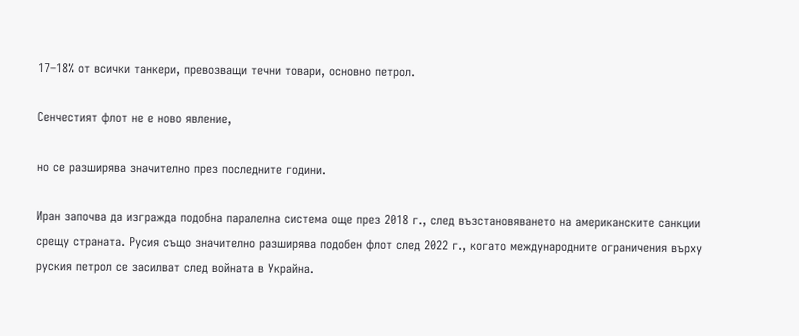17–18% от всички танкери, превозващи течни товари, основно петрол.

Сенчестият флот не е ново явление,

но се разширява значително през последните години.

Иран започва да изгражда подобна паралелна система още през 2018 г., след възстановяването на американските санкции срещу страната. Русия също значително разширява подобен флот след 2022 г., когато международните ограничения върху руския петрол се засилват след войната в Украйна.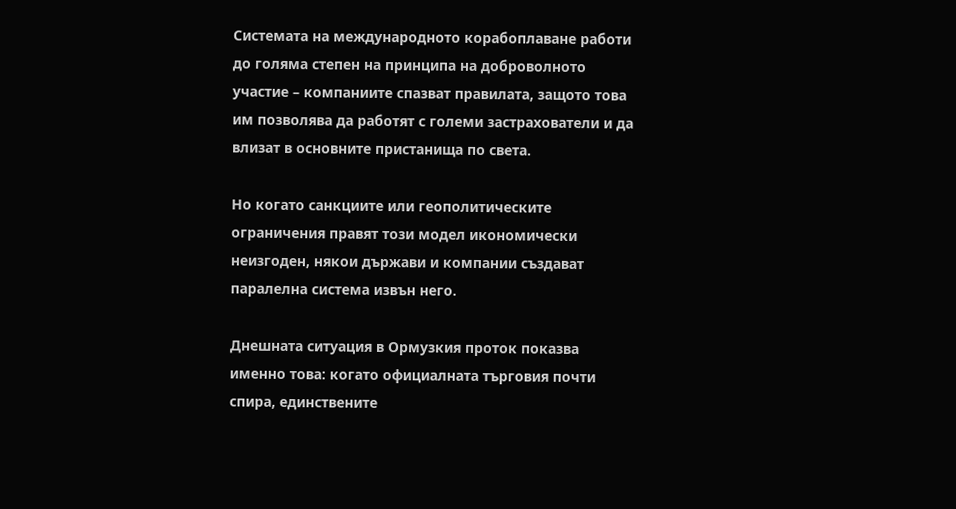Системата на международното корабоплаване работи до голяма степен на принципа на доброволното участие – компаниите спазват правилата, защото това им позволява да работят с големи застрахователи и да влизат в основните пристанища по света.

Но когато санкциите или геополитическите ограничения правят този модел икономически неизгоден, някои държави и компании създават паралелна система извън него.

Днешната ситуация в Ормузкия проток показва именно това: когато официалната търговия почти спира, единствените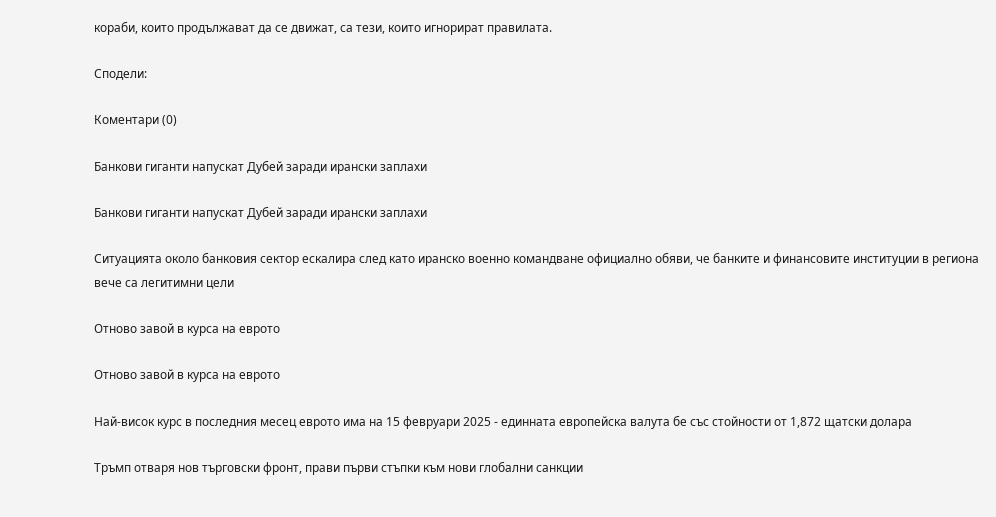кораби, които продължават да се движат, са тези, които игнорират правилата.

Сподели:

Коментари (0)

Банкови гиганти напускат Дубей заради ирански заплахи

Банкови гиганти напускат Дубей заради ирански заплахи

Ситуацията около банковия сектор ескалира след като иранско военно командване официално обяви, че банките и финансовите институции в региона вече са легитимни цели

Отново завой в курса на еврото

Отново завой в курса на еврото

Най-висок курс в последния месец еврото има на 15 февруари 2025 - единната европейска валута бе със стойности от 1,872 щатски долара

Тръмп отваря нов търговски фронт, прави първи стъпки към нови глобални санкции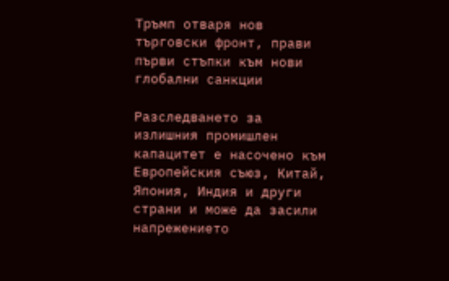Тръмп отваря нов търговски фронт, прави първи стъпки към нови глобални санкции

Разследването за излишния промишлен капацитет е насочено към Европейския съюз, Китай, Япония, Индия и други страни и може да засили напрежението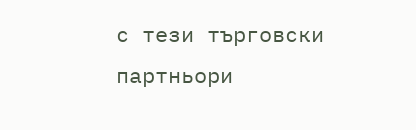с тези търговски партньори